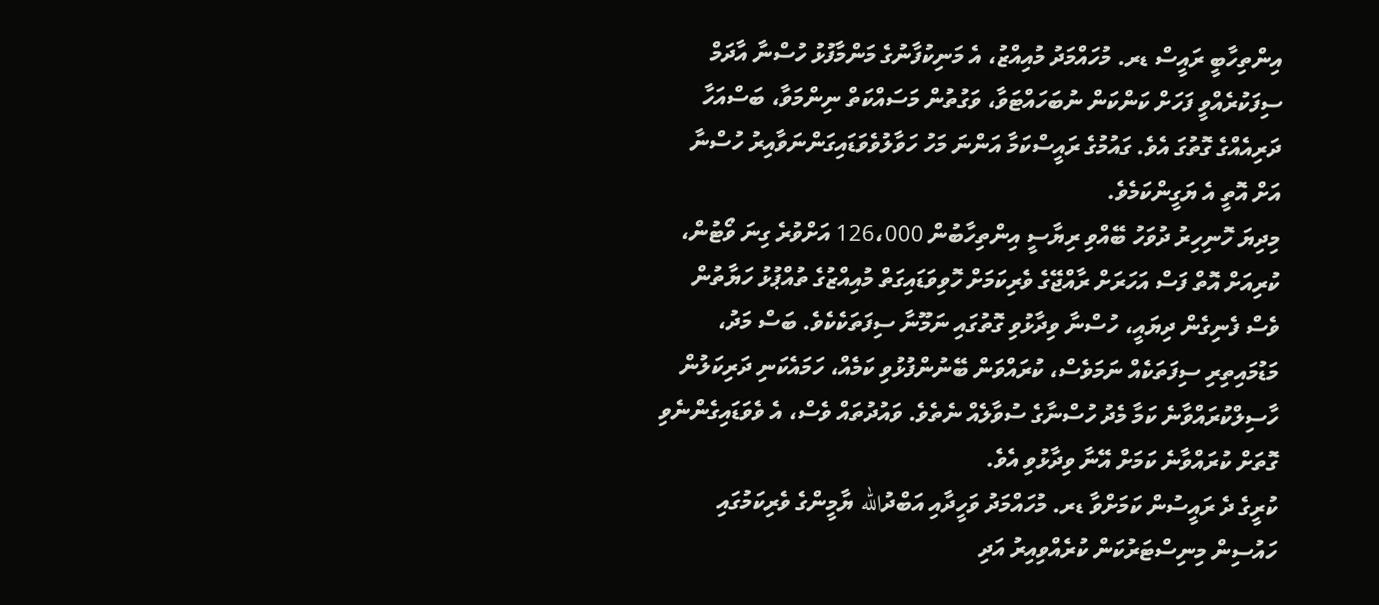އިންތިހާބީ ރައީސް ޑރ. މުހައްމަދު މުއިއްޒު، އެ މަނިކުފާނުގެ މަންމާފުޅު ހުސްނާ އާދަމް ސިފަކުރެއްވީ ފަހަށް ކަންކަން ނުބަހައްޓަވާ، ވަގުތުން މަސައްކަތް ނިންމަވާ، ބަސްއަހާ ދަރިއެއްގެ ގޮތުގަ އެވެ. ގައުމުގެ ރައީސްކަމާ އަންނަ މަހު ހަވާލުވެވަޑައިގަންނަވާއިރު ހުސްނާ އަށް އޮތީ އެ ޔަގީންކަމެވެ.
މިދިޔަ ހޮނިހިރު ދުވަހު ބޭއްވި ރިޔާސީ އިންތިހާބުން 126،000 އަށްވުރެ ގިނަ ވޯޓުން، ކުރިއަށް އޮތް ފަސް އަހަރަށް ރާއްޖޭގެ ވެރިކަމަށް ހޮވިވަޑައިގަތް މުއިއްޒުގެ ތުއްޕުޅު ހަޔާތުން ވެސް ފެނިގެން ދިޔައީ، ހުސްނާ ވިދާޅުވި ގޮތުގައި ނަމޫނާ ސިފަތަކެކެވެ. ބަސް މަދު، މަޑުމައިތިރި ސިފަތަކެއް ނަމަވެސް، ކުރައްވަން ބޭނުންފުޅުވި ކަމެއް، ހަމައެކަނި ދަރިކަލުން ހާސިލްކުރައްވާނެ ކަމާ މެދު ހުސްނާގެ ސުވާލެއް ނެތެވެ. ވައުދުތައް ވެސް، އެ ވެވަޑައިގެންނެވި ގޮތަށް ކުރައްވާނެ ކަމަށް އޭނާ ވިދާޅުވި އެވެ.
ކުރީގެ ދެ ރައީސުން ކަމަށްވާ ޑރ. މުހައްމަދު ވަހީދާއި އަބްދުالله ޔާމީންގެ ވެރިކަމުގައި ހައުސިން މިނިސްޓަރުކަން ކުރެއްވިއިރު އަދި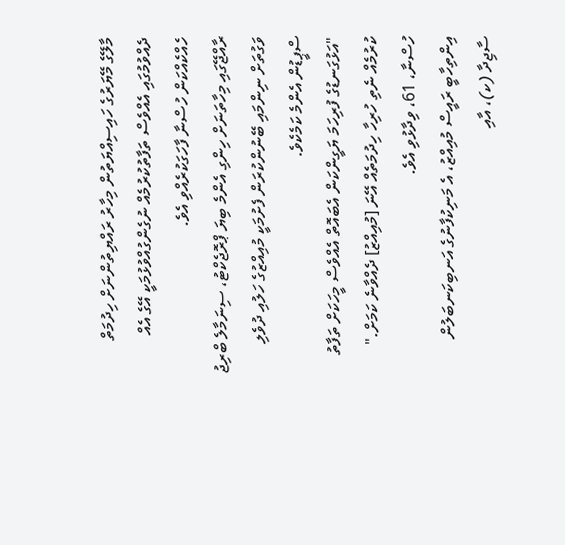މާލޭގެ މޭޔަރުގެ ހައިސިއްޔަތުން މިހާރު ރައްޔިތުންނަށް ހިދުމަތް ދެއްވުމުގައި އެއްވެސް ތަފާތުކުރުމެއް ނުގެންގުއްވުޅުމަކީ އޭގެ އެއް ހެއްކެއްކަން ހުސްނާ ފާހަގަކުރެއްވި އެވެ.
ރާއްޖޭގައި މިހާތަނަށް ހިންގި އެންމެ ބިޔަ ޕްރޮޖެކްޓު، ސިނަމާލެ ބްރިޖު ވަގުތަށް ނިންމައި ބޭނުންކުރަން ފެށުމަކީ މުއިއްޒުގެ ހަލުއި ދުވެލި ސްޕީޑުން އެންމެ ކަމެކެވެ.
"އަޅުގަނޑުގެ ފުރިހަމަ ޔަގީންކަން އެބައޮތް އެއްވެސް މީހަކަށް ތަފާތު ކުރުމެއް ނެތި ހުރިހާ ހިދުމަތެއް އޭނަ [މުއިއްޒު] ދެއްވާނެ ކަމަށް." ހުސްނާ، 61، ވިދާޅުވި އެވެ.
އިންތިހާބީ ރައީސް މުއިއްޒު، އެ މަނިކުފާނުގެ އަނބިކަނބަލުން ސާޖިދާ (ކ)، އާއި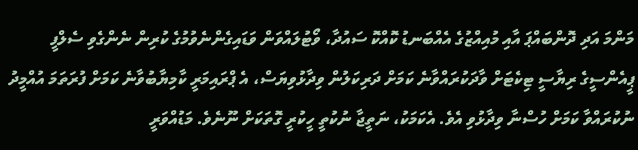މަންމަ އަދި ދޮންބައްޕަ އާއި މުއިއްޒުގެ އެއްބަނޑު ކޮއްކޮ ސައުދާ، ވޯޓުލައްވަން ވަޑައިގެންނެވުމުގެ ކުރިން ނެންގެވި ސެލްފީ
ޕީއެންސީގެ ރިޔާސީ ޓިކެޓަށް ވާދަކުރައްވާނެ ކަމަށް ދަރިކަލުން ވިދާޅުވިޔަސް، އެ ޕްރައިމަރީ ކާމިޔާބުވާނެ ކަމަށް ފުރަތަމަ އުއްމީދު ނުކުރައްވާ ކަމަށް ހުސްނާ ވިދާޅުވި އެވެ. އެކަމަކު، ނަތީޖާ ނުކުތީ ހީކުރީ ގޮތަކަށް ނޫނެވެ. މަޑުއްވަރީ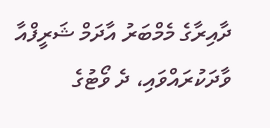ދާއިރާގެ މެމްބަރު އާދަމް ޝަރީފްއާ ވާދަކުރައްވައި، ދެ ވޯޓުގެ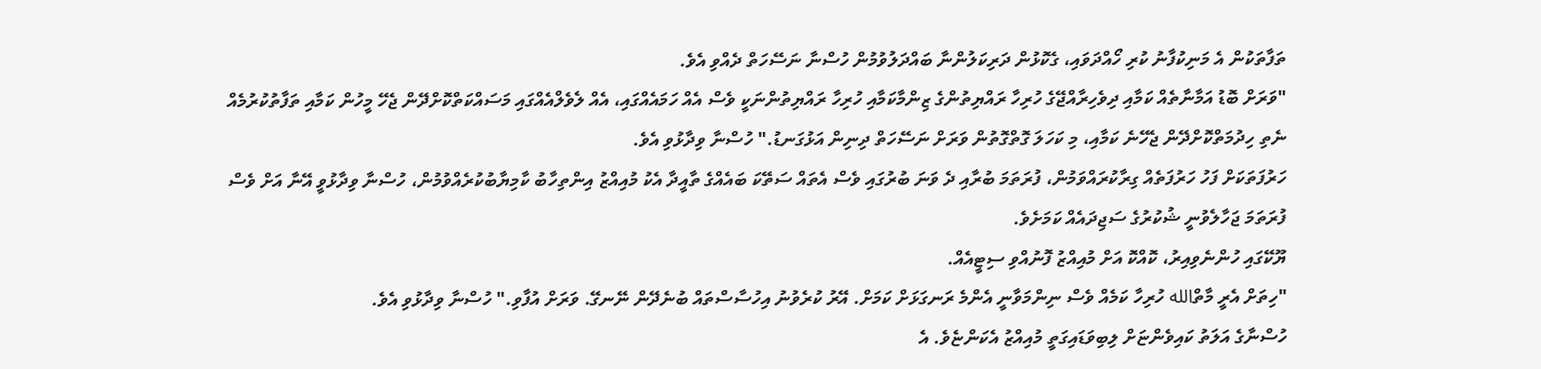ތަފާތަކުން އެ މަނިކުފާނު ކުރި ހޯއްދަވައި، ގެކޮޅުން ދަރިކަލުންނާ ބައްދަލުވުމުން ހުސްނާ ނަސޭހަތް ދެއްވި އެވެ.
"ވަރަށް ބޮޑު އަމާނާތެއް ކަމާއި ދިވެހިރާއްޖޭގެ ހުރިހާ ރައްޔިތުންގެ ޒިންމާކަމާއި ހުރިހާ ރައްޔިތުންނަކީ ވެސް އެއް ހަމައެއްގައި، އެއް ލެވެލްއެއްގައި މަސައްކަތްކޮށްދޭން ޖެހޭ މީހުން ކަމާއި ތަފާތުކުރުމެއް ނެތި ހިދުމަތްކޮށްދޭން ޖެހޭނެ ކަމާއި، މި ކަހަލަ ގޮތްގޮތުން ވަރަށް ނަސޭހަތް ދިނިން އަޅުގަނޑު." ހުސްނާ ވިދާޅުވި އެވެ.
ހަރުފަތަކަށް ފަހު ހަރުފަތެއް ގިރާކުރައްވަމުން، ފުރަތަމަ ބުރާއި ދެ ވަނަ ބުރުގައި ވެސް އެތައް ސަތޭކަ ބައެއްގެ ތާއީދާ އެކު މުއިއްޒު އިންތިހާބު ކާމިޔާބުކުރެއްވުމުން، ހުސްނާ ވިދާޅުވީ އޭނާ އަށް ވެސް ފުރަތަމަ ޖަހާލެވުނީ ޝުކުރުގެ ސަޖިދައެއް ކަމަށެވެ.
ޔޫކޭގައި ހުންނެވިއިރު، ކޮއްކޮ އަށް މުއިއްޒު ފޮނުއްވި ސިޓީއެއް.
"ހިތަށް އެރީ މާތްالله ހުރިހާ ކަމެއް ވެސް ނިންމަވާނީ އެންމެ ރަނގަޅަށް ކަމަށް. އޭރު ކުރެވުނު އިހުސާސްތައް ބުނެދޭން ނޭނގޭ. ވަރަށް އުފާވި." ހުސްނާ ވިދާޅުވި އެވެ.
ހުސްނާގެ އަލަތު ކައިވެންޏަށް ލިބިވަޑައިގަތީ މުއިއްޒު އެކަންޏެވެ. އެ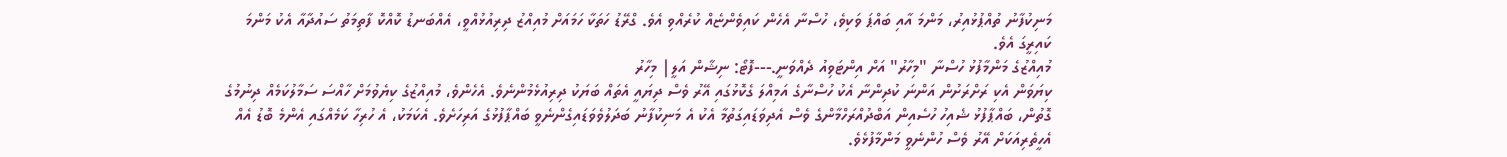މަނިކުފާނު ތުއްޕުޅުއިރު، މަންމަ އާއި ބައްޕަ ވަކިވެ، ހުސްނާ އެހެން ކައިވެންޏެއް ކުރެއްވި އެވެ. ގްރޭޑު ހަތަކާ ހަމައަށް މުއިއްޒު ދިރިއުޅުއްވީ، އެއްބަނޑު ކޮއްކޮ ފާތިމަތު ސައުދާއާ އެކު މަންމަ ކައިރީގަ އެވެ.
މުއިއްޒުގެ މަންމާފުޅު ހުސްނާ "މިހާރު" އަށް އިންޓަވިއު ދެއްވަނީ.---ފޮޓޯ: ނިޝާން އަލީ| މިހާރު
ކިޔަވަން އެކި ރަށްރަށުން އަންނަ ކުދިންނާ އެކު ހުސްނާގެ އަމިއްލަ ގެކޮޅުގައި އޭރު ވެސް ދިޔައީ އެތައް ބަޔަކު ދިރިއުޅެމުންނެވެ. އެހެންވެ، މުއިއްޒުގެ ކިޔެވުމަށް ހާއްސަ ސަމާލުކަމެއް ދިނުމުގެ ގޮތުން، ބައްޕާފުޅު ޝެއިހު ހުސެއިން އަބްދުއްރަހްމާންގެ ވެސް އެދިވަޑައިގަތުމާ އެކު އެ މަނިކުފާނު ބަދަލުވެވަޑައިގެންނެވީ ބައްޕާފުޅުގެ އަރިހަށެވެ. އެކަމަކު، އެ ހުރިހާ ކަމެއްގައި އެންމެ ބޮޑު އެއް އެހީތެރިއަކަށް އޭރު ވެސް ހުންނެވީ މަންމާފުޅެވެ.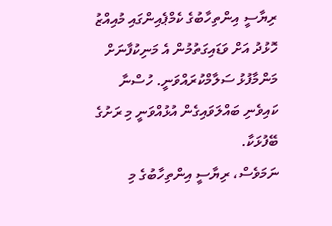ރިޔާސީ އިންތިހާބުގެ ކެމްޕެއިންގައި މުއިއްޒު ހޮޅުދު އަށް ވަޑައިގަތުމުން އެ މަނިކުފާނަށް މަންމާފުޅު ސަލާމްކުރައްވަނީ. ހުސްނާ ކައިވެނި ބައްލަވައިގެން އުޅުއްވަނީ މި ރަށުގެ ބޭފުޅަކާ.
ނަމަވެސް، ރިޔާސީ އިންތިހާބުގެ މި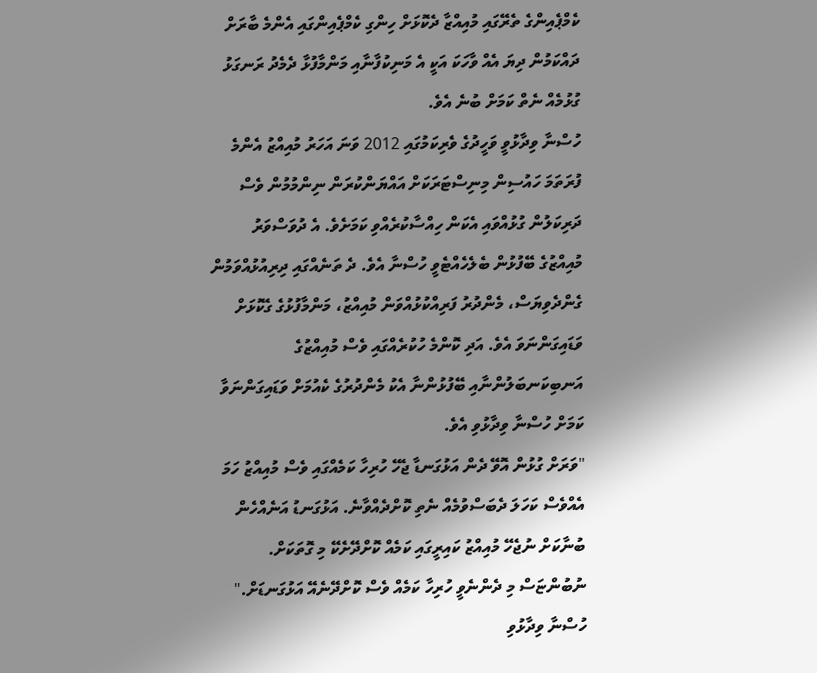ކެމްޕެއިންގެ ތެރޭގައި މުއިއްޒާ ދެކޮޅަށް ހިންގި ކެމްޕެއިންގައި އެންމެ ބާރަށް ދައްކަމުން ދިޔަ އެއް ވާހަކަ އަކީ އެ މަނިކުފާނާއި މަންމާފުޅާ ދެމެދު ރަނގަޅު ގުޅުމެއް ނެތް ކަމަށް ބުނެ އެވެ.
ހުސްނާ ވިދާޅުވީ ވަހީދުގެ ވެރިކަމުގައި 2012 ވަނަ އަހަރު މުއިއްޒު އެންމެ ފުރަތަމަ ހައުސިން މިނިސްޓަރަކަށް އައްޔަންކުރަން ނިންމުމުން ވެސް ދަރިކަލުން ގުޅުއްވައި އެކަން ހިއްސާކުރެއްވި ކަމަށެވެ. އެ ދުވަސްވަރު މުއިއްޒުގެ ބޭފުޅުން ބެލެހެއްޓެވީ ހުސްނާ އެވެ. ދެ ތަނެއްގައި ދިރިއުޅުއްވަމުން ގެންދެވިޔަސް، މެންދުރު ފަރިއްކުޅުއްވަން މުއިއްޒު، މަންމާފުޅުގެ ގެކޮޅަށް ވަޑައިގަންނަވަ އެވެ. އަދި ކޮންމެ ހުކުރެއްގައި ވެސް މުއިއްޒުގެ އަނބިކަނބަލުންނާއި ބޭފުޅުންނާ އެކު މެންދުރުގެ ކެއުމަށް ވަޑައިގަންނަވާ ކަމަށް ހުސްނާ ވިދާޅުވި އެވެ.
"ވަރަށް ގުޅުން އޮވޭ ދެން އަޅުގަނޑާ ޖެހޭ ހުރިހާ ކަމެއްގައި ވެސް މުއިއްޒު ހަމަ އެއްވެސް ކަހަލަ ދެބަސްވުމެއް ނެތި ކޮށްދެއްވާނެ. އަޅުގަނޑު އަނެއްހެން ބުނާކަށް ނުޖެހޭ މުއިއްޒު ކައިރީގައި ކަމެއް ކޮށްދޭށެކޭ މި ގޮތަކަށް. ނުބުންޏަސް މި ދެންނެވީ ހުރިހާ ކަމެއް ވެސް ކޮށްދޭނެއޭ އަޅުގަނޑަށް." ހުސްނާ ވިދާޅުވި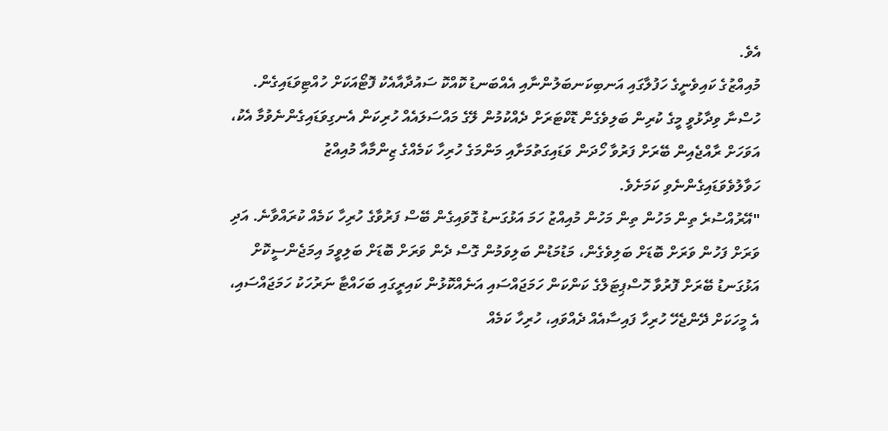އެވެ.
މުއިއްޒުގެ ކައިވެނީގެ ހަފުލާގައި އަނބިކަނބަލުންނާއި އެއްބަނޑު ކޮއްކޮ ސައުދާއާއެކު ފޮޓޯއަކަށް ހުއްޓިވަޑައިގެން.
ހުސްނާ ވިދާޅުވީ މީގެ ކުރިން ބަލިވެގެން ޑޮކްޓަރަށް ދެއްކުމުން ލޭގެ މައްސަލައެއް ހުރިކަން އެނގިވަޑައިގެންނެވުމާ އެކު، އަވަހަށް ރާއްޖެއިން ބޭރަށް ފަރުވާ ހޯދަން ވަޑައިގަތުމަށާއި މަންމަގެ ހުރިހާ ކަމެއްގެ ޒިންމާއާ މުއިއްޒު ހަވާލުވެވަޑައިގެންނެވި ކަމަށެވެ.
"އޭރުއްސުރެ ތިން މަހުން ތިން މަހުން މުއިއްޒު ހަމަ އަޅުގަނޑު ގޮވައިގެން ބޭސް ފަރުވާގެ ހުރިހާ ކަމެއް ކުރައްވާނެ. އަދި ވަރަށް ފަހުން ވަރަށް ބޮޑަށް ބަލިވެގެން، މަޑުމަޑުން ބަލިވަމުން ގޮސް ދެން ވަރަށް ބޮޑަށް ބަލިވީމަ އިމަޖެންސީކޮށް އަޅުގަނޑު ބޭރަށް ފޮރުވާ ހޮސްޕިޓަލްގެ ކަންކަން ހަމަޖައްސައި އަނެއްކޮޅުން ކައިރީގައި ބަހައްޓާ ނަރުހަކު ހަމަޖައްސައި، އެ މީހަކަށް ދޭންޖެހޭ ހުރިހާ ފައިސާއެއް ދެއްވައި، ހުރިހާ ކަމެއް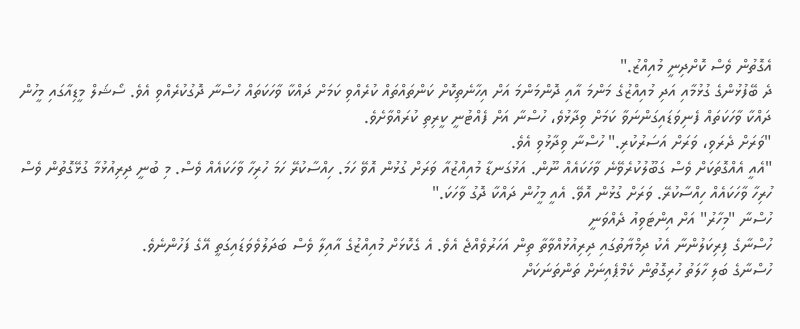އެގޮތުން ވެސް ކޮށްދިނީ މުއިއްޒު."
ދެ ބޭފުޅުންގެ ގުޅުމާއި އަދި މުއިއްޒުގެ މަންމަ އާއި ދޮންމަންމަ އަށް އިހާނެތިކޮށް ކަންތައްތައް ކުރެއްވި ކަމަށް ދައްކާ ވާހަކަތައް ހުސްނާ ދޮގުކުރެއްވި އެވެ. ސޯޝަލް މީޑިއާގައި މީހުން ދައްކާ ވާހަކަތައް ފެނިވަޑައިގަންނަވާ ކަމަށް ވިދާޅުވެ، ހުސްނާ އަށް ފެއްޓުނީ ކީރިތި ކުރައްވާށެވެ.
"ވަރަށް ދެރަވި، ވަރަށް އަސަރުކުރި." ހުސްނާ ވިދާޅުވި އެވެ.
"އެއީ އެއްގޮތަކަށް ވެސް ގަބޫލުކުރެވޭނެ ވާހަކައެއް ނޫން. އަޅުގަނޑާ މުއިއްޒުއާ ވަރަށް ގުޅުން އޮވޭ ހަމަ. ހިއްސާކުރޭ ހަމަ ހުރިހާ ވާހަކައެއް ވެސް. މި ބުނީ ދިރިއުޅުމާ ގުޅޭގޮތުން ވެސް ހުރިހާ ވާހަކައެއް ހިއްސާކުރޭ. ވަރަށް ގުޅުން އޮވޭ. އެއީ މީހުން ދައްކާ ދޮގު ވާހަކަ."
ހުސްނާ "މިހާރު" އަށް އިންޓަވިއު ދެއްވަނީ
ހުސްނާގެ ފިރިކަލުންނާ އެކު ދިމްޔާތުގައި ދިރިއުޅުއްވާތާ ތިން އަހަރުވެއްޖެ އެވެ. އެ ގެކޮޅަށް މުއިއްޒުގެ އާއިލާ ވެސް ބަދަލުވެވަޑައިގަތީ އޭގެ ފަހުންނެވެ.
ހުސްނާގެ ބަލި ހާލަތު ހުރިގޮތުން ކެމްޕެއިނަށް ތަންތަނަކަށް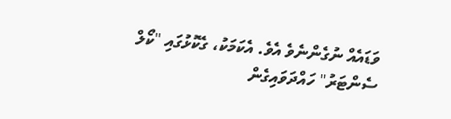ވަޑައެއް ނުގެންނެވެ އެވެ. އެކަމަކު، ގެކޮޅުގައި "ކޯލް ސެންޓަރު" ހައްދަވައިގެން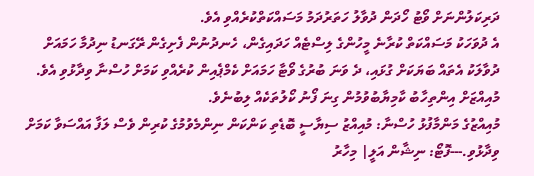ދަރިކަލުންނަށް ވޯޓު ހޯދަން ދުވާލު ހަތަރުދަމު މަސައްކަތްކުރެއްވި އެވެ.
އެ ދުވަހަކު މަސައްކަތް ކުރާނެ މީހުންގެ ލިސްޓެއް ހަދައިގެން، ހެނދުނުން ފެށިގެން ރޭގަނޑު ނިދުމާ ހަމައަށް ދުވާލަކު އެތައް ބަޔަކަށް ގުޅައި، ދެ ވަނަ ބުރުގެ ވޯޓާ ހަމައަށް ކެމްޕެއިން ކުރެއްވި ކަމަށް ހުސްނާ ވިދާޅުވި އެވެ.
މުއިއްޒަށް އިންތިހާބު ކާމިޔާބުވުމުން ގިނަ ފޯނު ކޯލުތަކެއް ލިބުނެވެ.
މުއިއްޒުގެ މަންމާފުޅު ހުސްނާ: މުއިއްޒު ސިޔާސީ ބޮޑެތި ކަންކަން ނިންމެވުމުގެ ކުރިން ވެސް ލަފާ އައްސަވާ ކަމަށް ވިދާޅުވި.---ފޮޓޯ: ނިޝާން އަލީ| މިހާރު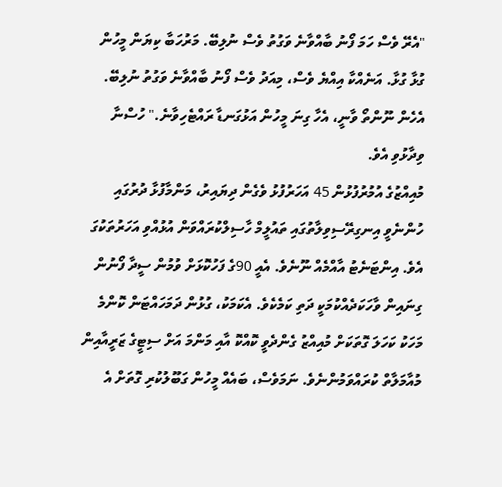"އެރޭ ވެސް ހަމަ ފޯނު ބާއްވާނެ ވަގުތު ވެސް ނުލިބޭ. މަރުހަބާ ކިޔަން މީހުން ގުޅާ ގުޅާ. އަނެއްކާ އިއްޔެ ވެސް، މިއަދު ވެސް ފޯނު ބާއްވާނެ ވަގުތު ނުލިބޭ. އެހެން ނޫންތޯ ވާނީ، އެހާ ގިނަ މީހުން އަޅުގަނޑާ ރައްޓެހިވާނެ." ހުސްނާ ވިދާޅުވި އެވެ.
މުއިއްޒުގެ އުމުރުފުޅުން 45 އަހަރުފުޅު ވެގެން ދިޔައިރު، މަންމާފުޅާ ދުރުގައި ހުންނެވީ އިނގިރޭސިވިލާތުގައި ތައުލީމް ހާސިލްކުރައްވަން އުޅުއްވި އަހަރުތަކުގަ އެވެ. އިންޓަނެޓު އާއްމެއް ނޫނެވެ. އެއީ 90ގެ ފަހުކޮޅަށް ވުމުން ސީދާ ފޯނުން ގިނައިން ވާހަކަދެއްކުމަކީ ދަތި ކަމެކެވެ. އެކަމަކު، ގުޅުން ދަމަހައްޓަން ކޮންމެ މަހަކު ކަހަލަ ގޮތަކަށް މުއިއްޒު ގެންދެވީ ކޮއްކޮ އާއި މަންމަ އަށް ސިޓީގެ ޒަރީއާއިން މުއާމަލާތް ކުރައްވަމުންނެވެ. ނަމަވެސް، ބައެއް މީހުން ގަބޫލުކުރި ގޮތަށް އެ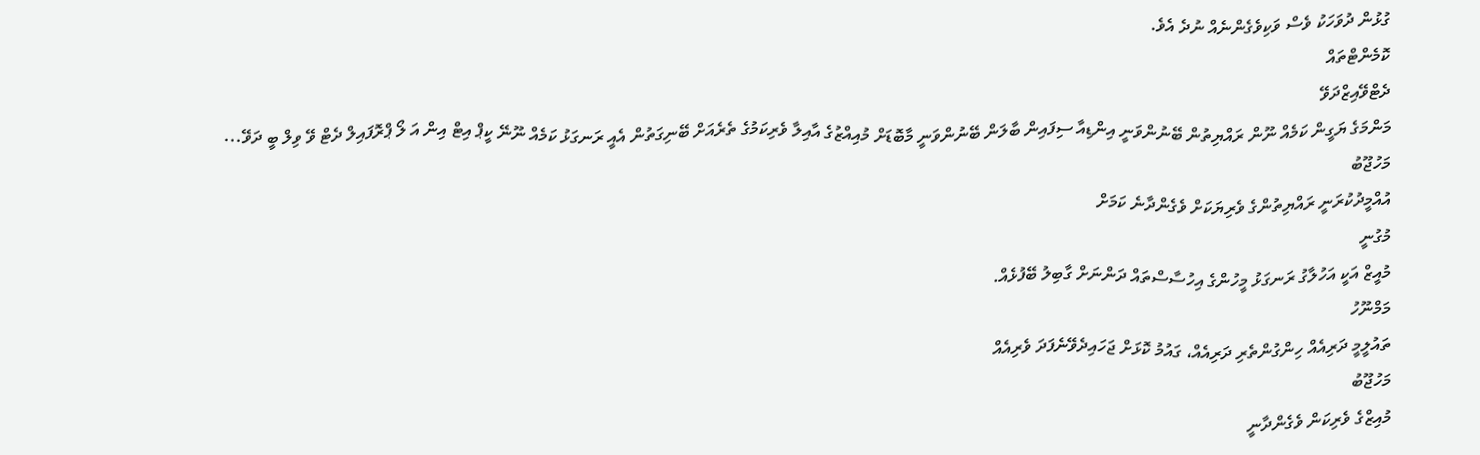ގުޅުން ދުވަހަކު ވެސް ވަކިވެގެންނެއް ނުދެ އެވެ.
ކޮމެންޓްތައް
ދެޓްވޭއިޒްދަވޭ
މަންމަގެ ޔަގީން ކަމެއް ނޫން ރައްޔިތުން ބޭނުންވަނީ އިންޑިއާ ސިފައިން ބާލަން ބޭނުންވަނީ މާބޮޑަށް މުއިއްޒުގެ އާއިލާ ވެރިކަމުގެ ތެރެއަށް ބޭނިގަތުން އެއީ ރަނގަޅު ކަމެއް ނޫނޭ ކީޕް އިޓް އިން އަ ލޯ ޕްރޮފައިލް ދެޓް ވޭ ވިލް ބީ ދަވޭ...
މަހުޖޫބު
އުއްމީދުކުރަނީ ރައްޔިތުންގެ ވެރިޔަކަށް ވެގެންދާނެ ކަމަށް
މުގުނީ
މުއީޒް އަކީ އަހުލާގު ރަނގަޅު މީހުންގެ އިހުސާސްތައް ދަންނަށް ގާބިލު ބޭފުޅެއް.
މަމްނޫހު
ތައުލީމީ ދަރިއެއް ހިންގުންތެރި ދަރިއެއް، ގައުމު ކޮޅަށް ޖަހައިދެވޭނެފަދަ ވެރިއެއް
މަހުޖޫބު
މުއިޒްގެ ވެރިކަން ވެގެންދާނީ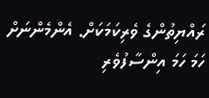ރައްޔިތުންގެ ވެރިކަމަކަށް. އެންމެންނަށް ހަމަ ހަމަ އިންސާފުވެރި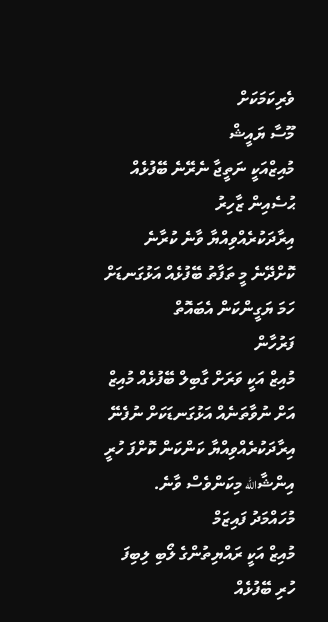ވެރިކަމަކަށް
މޫސާ ޔައީޝް
މުއިޒްއަކީ ނަތީޖާ ނެރޭނެ ބޭފުޅެއް
ޙުސެއިން ޒާހިރު
އިރާދަކުރެއްވިއްޔާ ވާނެ ކުރާނެ ކޮށްދޭނެ މީ ތަފާތު ބޭފުޅެއް އަޅުގަނޑަށް ހަމަ ޔަގީންކަން އެބައޮތް
ފަރުހާން
މުއިޒް އަކީ ވަރަށް ގާބިލް ބޭފުޅެއް މުއިޒް އަށް ނުވާތަނެއް އަޅުގަނޑަކަށް ނުފެނޭ އިރާދަކުރެއްވިއްޔާ ކަންކަން ކޮށްފަ ހުރީ އިންޝާالله މިކަންވެސް ވާނެ.
މުހައްމަދު ފައިޒަމް
މުއިޒް އަކީ ރައްޔިތުންގެ ލޯބި ލިބިފަ ހުރި ބޭފުޅެއް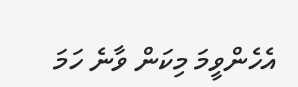އެހެންވީމަ މިކަން ވާނެ ހަމަ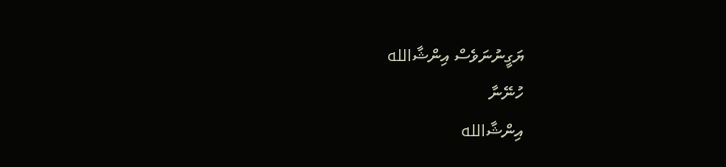ޔަގީނުނަވެސް އިންޝާالله
ހުނޭނާ
އިންޝާالله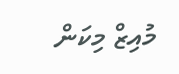މުއިޒް މިކަން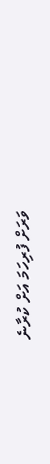ވަރަށް ފުރިހަމަ އަށް ކުރާނެ